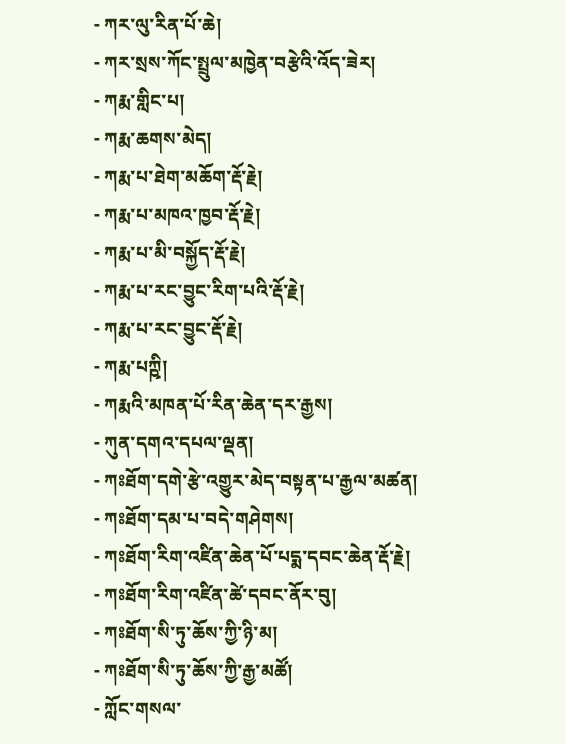- ཀར་ལུ་རིན་པོ་ཆེ།
- ཀར་སྲས་ཀོང་སྤྲུལ་མཁྱེན་བརྩེའི་འོད་ཟེར།
- ཀརྨ་གླིང་པ།
- ཀརྨ་ཆགས་མེད།
- ཀརྨ་པ་ཐེག་མཆོག་རྡོ་རྗེ།
- ཀརྨ་པ་མཁའ་ཁྱབ་རྡོ་རྗེ།
- ཀརྨ་པ་མི་བསྐྱོད་རྡོ་རྗེ།
- ཀརྨ་པ་རང་བྱུང་རིག་པའི་རྡོ་རྗེ།
- ཀརྨ་པ་རང་བྱུང་རྡོ་རྗེ།
- ཀརྨ་པཀྵི།
- ཀརྨའི་མཁན་པོ་རིན་ཆེན་དར་རྒྱས།
- ཀུན་དགའ་དཔལ་ལྡན།
- ཀཿཐོག་དགེ་རྩེ་འགྱུར་མེད་བསྟན་པ་རྒྱལ་མཚན།
- ཀཿཐོག་དམ་པ་བདེ་གཤེགས།
- ཀཿཐོག་རིག་འཛིན་ཆེན་པོ་པདྨ་དབང་ཆེན་རྡོ་རྗེ།
- ཀཿཐོག་རིག་འཛིན་ཚེ་དབང་ནོར་བུ།
- ཀཿཐོག་སི་ཏུ་ཆོས་ཀྱི་ཉི་མ།
- ཀཿཐོག་སི་ཏུ་ཆོས་ཀྱི་རྒྱ་མཚོ།
- ཀློང་གསལ་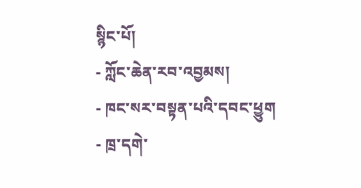སྙིང་པོ།
- ཀློང་ཆེན་རབ་འབྱམས།
- ཁང་སར་བསྟན་པའི་དབང་ཕྱུག
- ཁྲ་དགེ་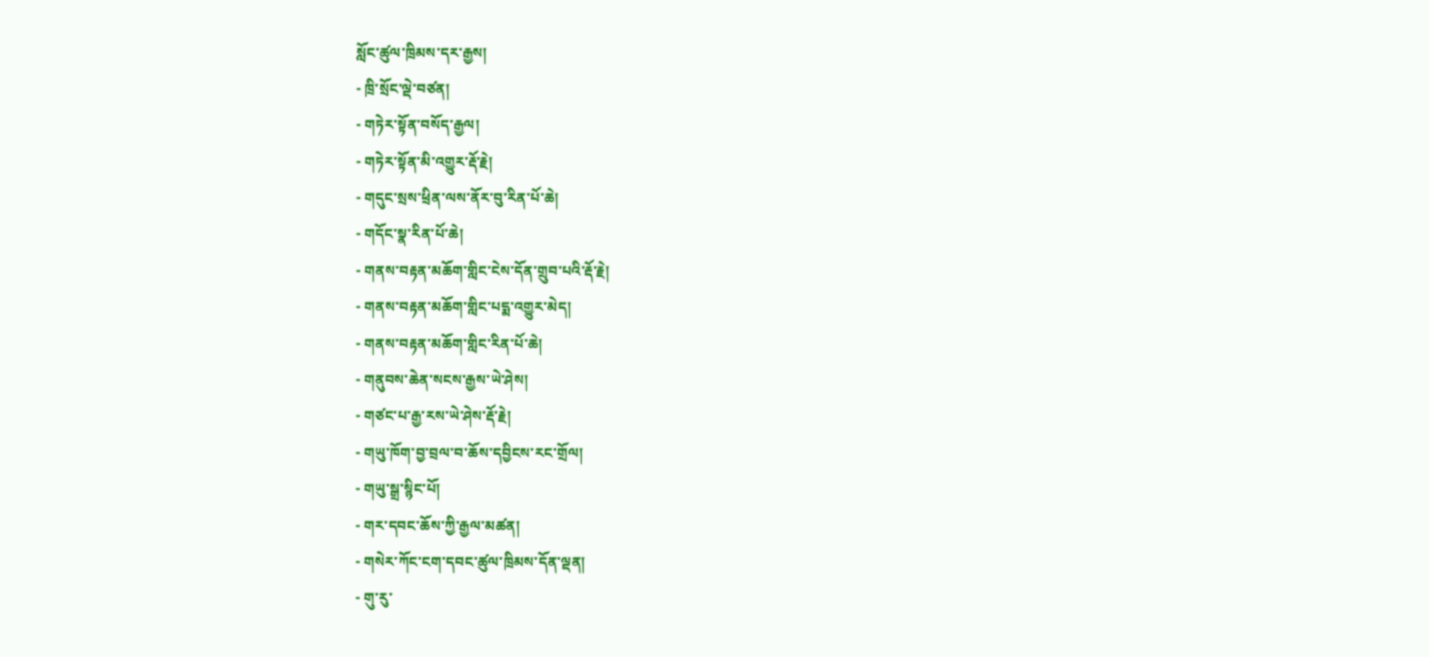སློང་ཚུལ་ཁྲིམས་དར་རྒྱས།
- ཁྲི་སྲོང་ལྡེ་བཙན།
- གཏེར་སྟོན་བསོད་རྒྱལ།
- གཏེར་སྟོན་མི་འགྱུར་རྡོ་རྗེ།
- གདུང་སྲས་ཕྲིན་ལས་ནོར་བུ་རིན་པོ་ཆེ།
- གདོང་སྣ་རིན་པོ་ཆེ།
- གནས་བརྟན་མཆོག་གླིང་ངེས་དོན་གྲུབ་པའི་རྡོ་རྗེ།
- གནས་བརྟན་མཆོག་གླིང་པདྨ་འགྱུར་མེད།
- གནས་བརྟན་མཆོག་གླིང་རིན་པོ་ཆེ།
- གནུབས་ཆེན་སངས་རྒྱས་ཡེ་ཤེས།
- གཙང་པ་རྒྱ་རས་ཡེ་ཤེས་རྡོ་རྗེ།
- གཡུ་ཁོག་བྱ་བྲལ་བ་ཆོས་དབྱིངས་རང་གྲོལ།
- གཡུ་སྒྲ་སྙིང་པོ།
- གར་དབང་ཆོས་ཀྱི་རྒྱལ་མཚན།
- གསེར་ཀོང་ངག་དབང་ཚུལ་ཁྲིམས་དོན་ལྡན།
- གུ་རུ་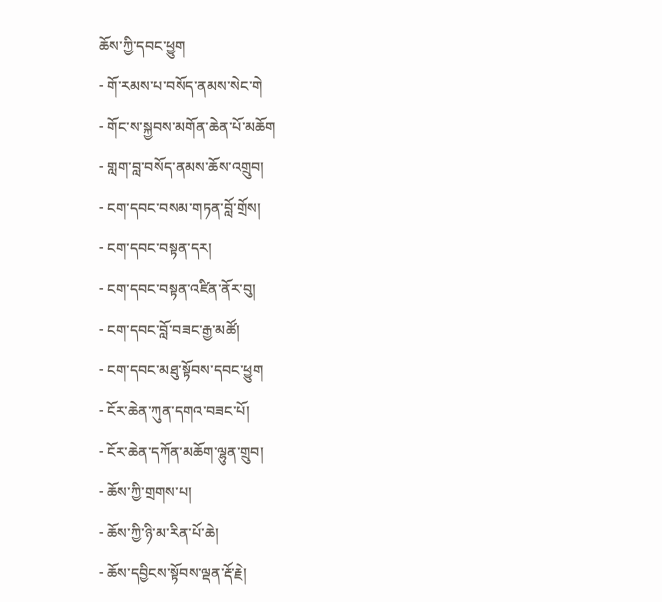ཆོས་ཀྱི་དབང་ཕྱུག
- གོ་རམས་པ་བསོད་ནམས་སེང་གེ
- གོང་ས་སྐྱབས་མགོན་ཆེན་པོ་མཆོག
- གླག་བླ་བསོད་ནམས་ཆོས་འགྲུབ།
- ངག་དབང་བསམ་གཏན་བློ་གྲོས།
- ངག་དབང་བསྟན་དར།
- ངག་དབང་བསྟན་འཛིན་ནོར་བུ།
- ངག་དབང་བློ་བཟང་རྒྱ་མཚོ།
- ངག་དབང་མཐུ་སྟོབས་དབང་ཕྱུག
- ངོར་ཆེན་ཀུན་དགའ་བཟང་པོ།
- ངོར་ཆེན་དཀོན་མཆོག་ལྷུན་གྲུབ།
- ཆོས་ཀྱི་གྲགས་པ།
- ཆོས་ཀྱི་ཉི་མ་རིན་པོ་ཆེ།
- ཆོས་དབྱིངས་སྟོབས་ལྡན་རྡོ་རྗེ།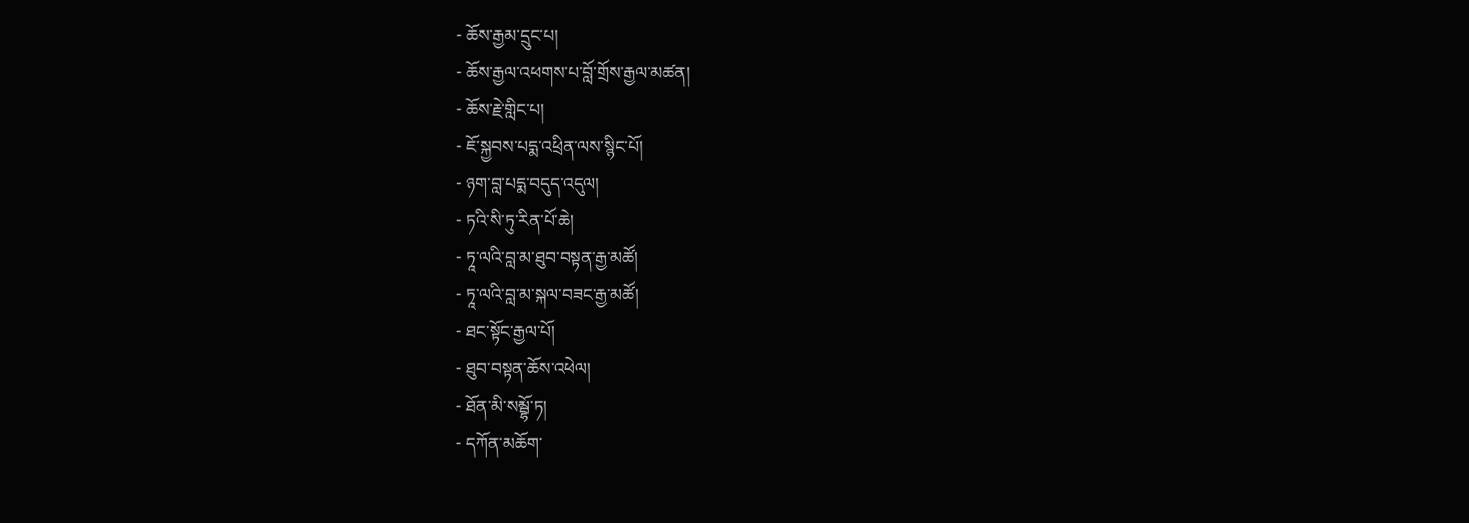- ཆོས་རྒྱམ་དྲུང་པ།
- ཆོས་རྒྱལ་འཕགས་པ་བློ་གྲོས་རྒྱལ་མཚན།
- ཆོས་རྗེ་གླིང་པ།
- ཇོ་སྐྱབས་པདྨ་འཕྲིན་ལས་སྙིང་པོ།
- ཉག་བླ་པདྨ་བདུད་འདུལ།
- ཏའི་སི་ཏུ་རིན་པོ་ཆེ།
- ཏཱ་ལའི་བླ་མ་ཐུབ་བསྟན་རྒྱ་མཚོ།
- ཏཱ་ལའི་བླ་མ་སྐལ་བཟང་རྒྱ་མཚོ།
- ཐང་སྟོང་རྒྱལ་པོ།
- ཐུབ་བསྟན་ཆོས་འཕེལ།
- ཐོན་མི་སམྦྷོ་ཏ།
- དཀོན་མཆོག་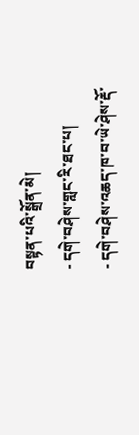བསྟན་པའི་སྒྲོན་མེ།
- དགེ་བཤེས་གླང་རི་ཐང་པ།
- དགེ་བཤེས་འཆད་ཁ་བ་ཡེ་ཤེས་རྡོ་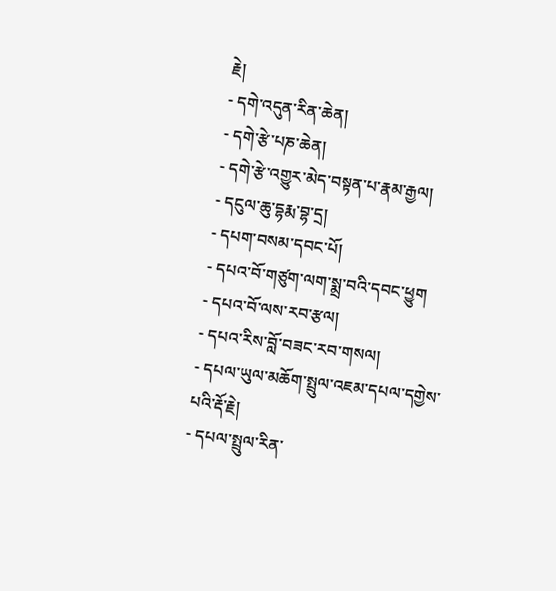རྗེ།
- དགེ་འདུན་རིན་ཆེན།
- དགེ་རྩེ་པཎ་ཆེན།
- དགེ་རྩེ་འགྱུར་མེད་བསྟན་པ་རྣམ་རྒྱལ།
- དངུལ་ཆུ་དྷརྨ་བྷ་དྲ།
- དཔག་བསམ་དབང་པོ།
- དཔའ་བོ་གཙུག་ལག་སྨྲ་བའི་དབང་ཕྱུག
- དཔའ་བོ་ལས་རབ་རྩལ།
- དཔའ་རིས་བློ་བཟང་རབ་གསལ།
- དཔལ་ཡུལ་མཆོག་སྤྲུལ་འཇམ་དཔལ་དགྱེས་པའི་རྡོ་རྗེ།
- དཔལ་སྤྲུལ་རིན་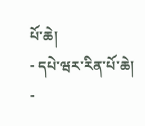པོ་ཆེ།
- དཔེ་ཝར་རིན་པོ་ཆེ།
-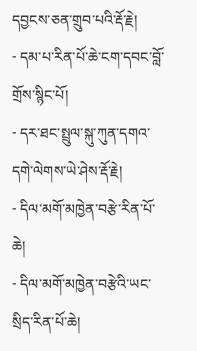དབྱངས་ཅན་གྲུབ་པའི་རྡོ་རྗེ།
- དམ་པ་རིན་པོ་ཆེ་ངག་དབང་བློ་གྲོས་སྙིང་པོ།
- དར་ཐང་སྤྲུལ་སྐུ་ཀུན་དགའ་དགེ་ལེགས་ཡེ་ཤེས་རྡོ་རྗེ།
- དིལ་མགོ་མཁྱེན་བརྩེ་རིན་པོ་ཆེ།
- དིལ་མགོ་མཁྱེན་བརྩེའི་ཡང་སྲིད་རིན་པོ་ཆེ།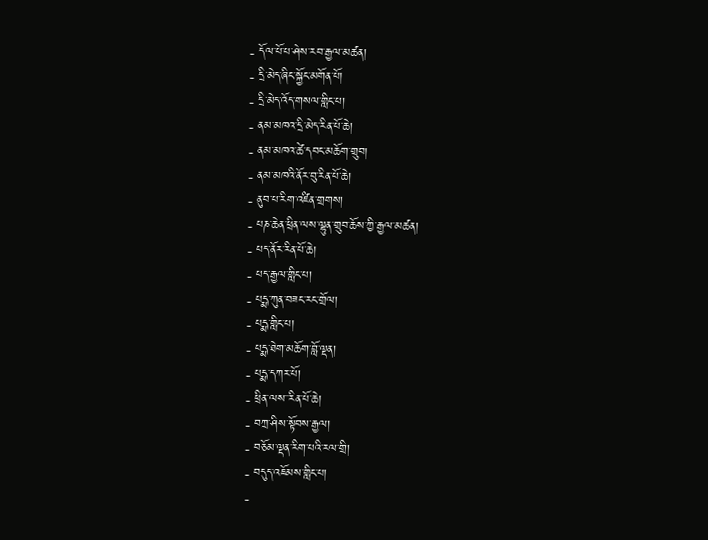- དོལ་པོ་པ་ཤེས་རབ་རྒྱལ་མཚན།
- དྲི་མེད་ཞིང་སྐྱོང་མགོན་པོ།
- དྲི་མེད་འོད་གསལ་གླིང་པ།
- ནམ་མཁའ་དྲི་མེད་རིན་པོ་ཆེ།
- ནམ་མཁའ་ཚེ་དབང་མཆོག་གྲུབ།
- ནམ་མཁའི་ནོར་བུ་རིན་པོ་ཆེ།
- ནུབ་པ་རིག་འཛིན་གྲགས།
- པཎ་ཆེན་ཕྲིན་ལས་ལྷུན་གྲུབ་ཆོས་ཀྱི་རྒྱལ་མཚན།
- པད་ནོར་རིན་པོ་ཆེ།
- པད་རྒྱལ་གླིང་པ།
- པདྨ་ཀུན་བཟང་རང་གྲོལ།
- པདྨ་གླིང་པ།
- པདྨ་ཐེག་མཆོག་བློ་ལྡན།
- པདྨ་དཀར་པོ།
- ཕྲིན་ལས་་རིན་པོ་ཆེ།
- བཀྲ་ཤིས་སྟོབས་རྒྱལ།
- བཅོམ་ལྡན་རིག་པའི་རལ་གྲི།
- བདུད་འཇོམས་གླིང་པ།
-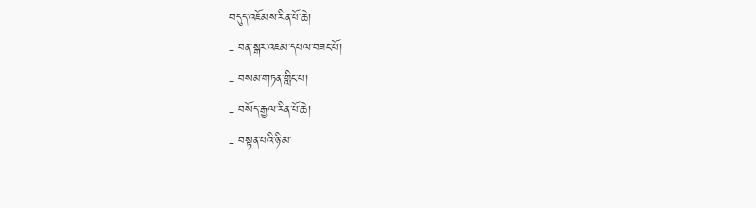བདུད་འཇོམས་རིན་པོ་ཆེ།
- བན་སྒར་འཇམ་དཔལ་བཟང་པོ།
- བསམ་གཏན་གླིང་པ།
- བསོད་རྒྱལ་རིན་པོ་ཆེ།
- བསྟན་པའི་ཉི་མ་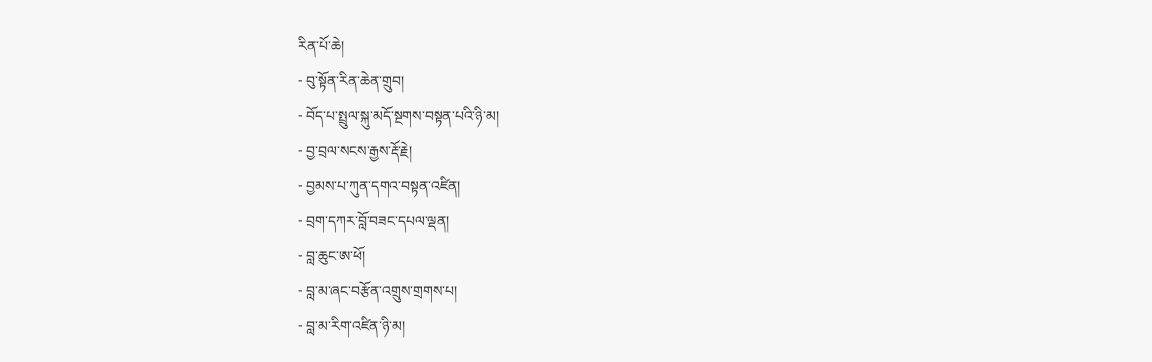རིན་པོ་ཆེ།
- བུ་སྟོན་རིན་ཆེན་གྲུབ།
- བོད་པ་སྤྲུལ་སྐུ་མདོ་སྔགས་བསྟན་པའི་ཉི་མ།
- བྱ་བྲལ་སངས་རྒྱས་རྡོ་རྗེ།
- བྱམས་པ་ཀུན་དགའ་བསྟན་འཛིན།
- བྲག་དཀར་བློ་བཟང་དཔལ་ལྡན།
- བླ་ཆུང་ཨ་ཕོ།
- བླ་མ་ཞང་བརྩོན་འགྲུས་གྲགས་པ།
- བླ་མ་རིག་འཛིན་ཉི་མ།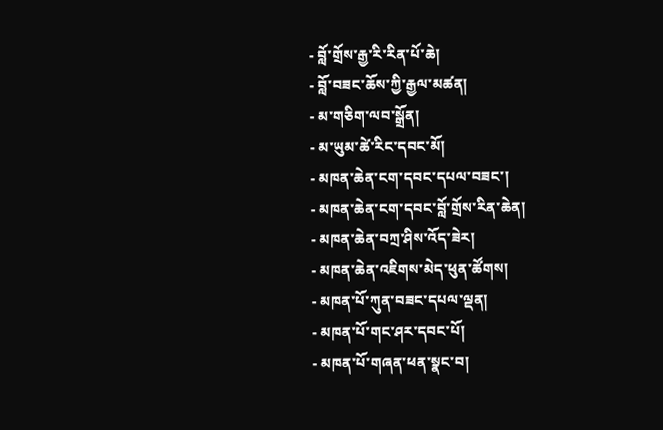- བློ་གྲོས་རྒྱ་རི་རིན་པོ་ཆེ།
- བློ་བཟང་ཆོས་ཀྱི་རྒྱལ་མཚན།
- མ་གཅིག་ལབ་སྒྲོན།
- མ་ཡུམ་ཚེ་རིང་དབང་མོ།
- མཁན་ཆེན་ངག་དབང་དཔལ་བཟང་།
- མཁན་ཆེན་ངག་དབང་བློ་གྲོས་རིན་ཆེན།
- མཁན་ཆེན་བཀྲ་ཤིས་འོད་ཟེར།
- མཁན་ཆེན་འཇིགས་མེད་ཕུན་ཚོགས།
- མཁན་པོ་ཀུན་བཟང་དཔལ་ལྡན།
- མཁན་པོ་གང་ཤར་དབང་པོ།
- མཁན་པོ་གཞན་ཕན་སྣང་བ།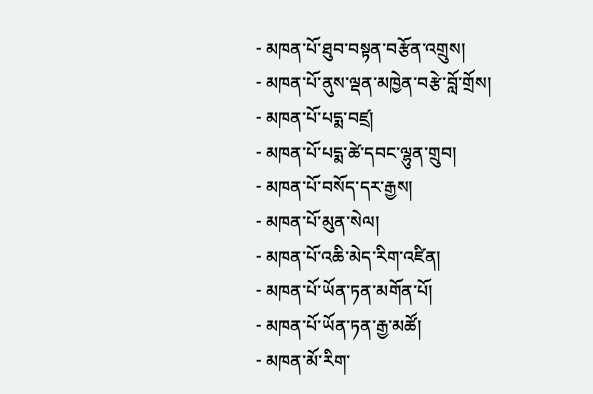- མཁན་པོ་ཐུབ་བསྟན་བརྩོན་འགྲུས།
- མཁན་པོ་ནུས་ལྡན་མཁྱེན་བརྩེ་བློ་གྲོས།
- མཁན་པོ་པདྨ་བཛྲ།
- མཁན་པོ་པདྨ་ཚེ་དབང་ལྷུན་གྲུབ།
- མཁན་པོ་བསོད་དར་རྒྱས།
- མཁན་པོ་མུན་སེལ།
- མཁན་པོ་འཆི་མེད་རིག་འཛིན།
- མཁན་པོ་ཡོན་ཏན་མགོན་པོ།
- མཁན་པོ་ཡོན་ཏན་རྒྱ་མཚོ།
- མཁན་མོ་རིག་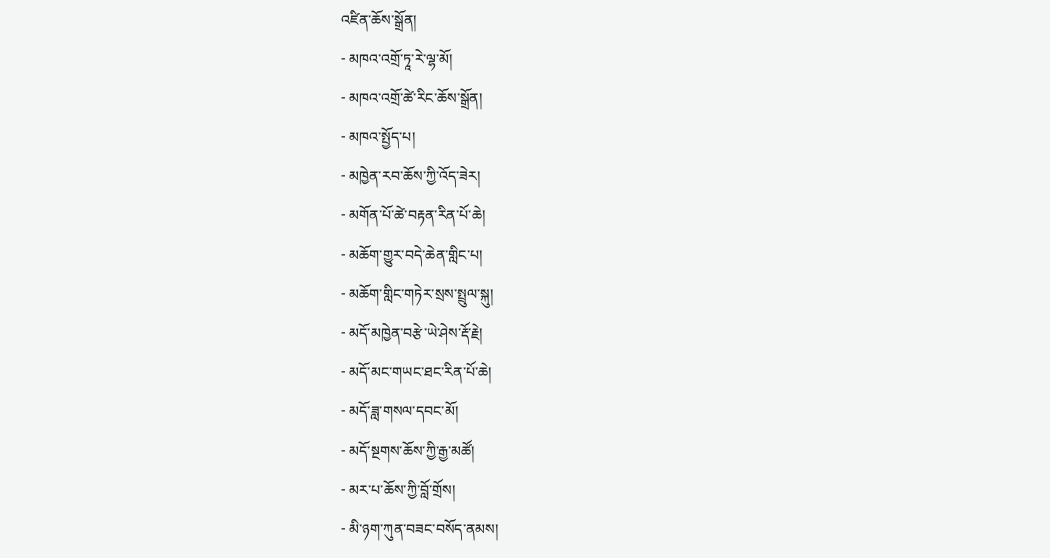འཛིན་ཆོས་སྒྲོན།
- མཁའ་འགྲོ་ཏཱ་རེ་ལྷ་མོ།
- མཁའ་འགྲོ་ཚེ་རིང་ཆོས་སྒྲོན།
- མཁའ་སྤྱོད་པ།
- མཁྱེན་རབ་ཆོས་ཀྱི་འོད་ཟེར།
- མགོན་པོ་ཚེ་བརྟན་རིན་པོ་ཆེ།
- མཆོག་གྱུར་བདེ་ཆེན་གླིང་པ།
- མཆོག་གླིང་གཏེར་སྲས་སྤྲུལ་སྐུ།
- མདོ་མཁྱེན་བརྩེ་ཡེ་ཤེས་རྡོ་རྗེ།
- མདོ་མང་གཡང་ཐང་རིན་པོ་ཆེ།
- མདོ་ཟླ་གསལ་དབང་མོ།
- མདོ་སྔགས་ཆོས་ཀྱི་རྒྱ་མཚོ།
- མར་པ་ཆོས་ཀྱི་བློ་གྲོས།
- མི་ཉག་ཀུན་བཟང་བསོད་ནམས།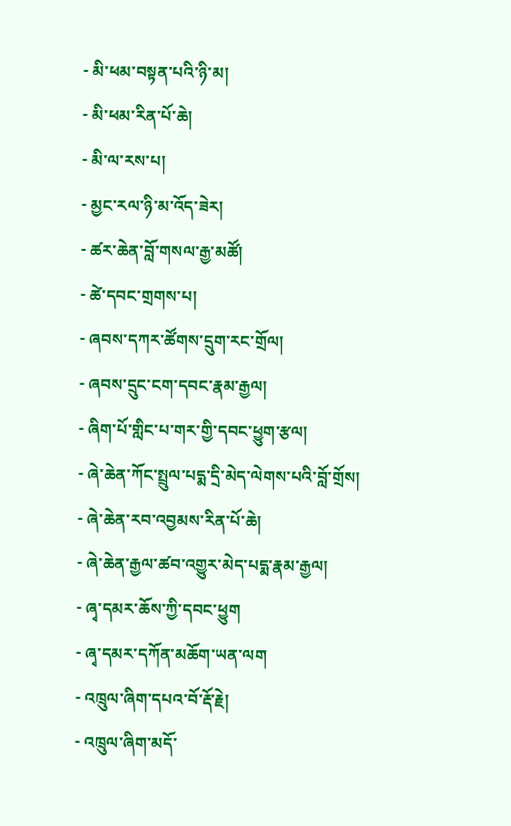- མི་ཕམ་བསྟན་པའི་ཉི་མ།
- མི་ཕམ་རིན་པོ་ཆེ།
- མི་ལ་རས་པ།
- མྱང་རལ་ཉི་མ་འོད་ཟེར།
- ཚར་ཆེན་བློ་གསལ་རྒྱ་མཚོ།
- ཚེ་དབང་གྲགས་པ།
- ཞབས་དཀར་ཚོགས་དྲུག་རང་གྲོལ།
- ཞབས་དྲུང་ངག་དབང་རྣམ་རྒྱལ།
- ཞིག་པོ་གླིང་པ་གར་གྱི་དབང་ཕྱུག་རྩལ།
- ཞེ་ཆེན་ཀོང་སྤྲུལ་པདྨ་དྲི་མེད་ལེགས་པའི་བློ་གྲོས།
- ཞེ་ཆེན་རབ་འབྱམས་རིན་པོ་ཆེ།
- ཞེ་ཆེན་རྒྱལ་ཚབ་འགྱུར་མེད་པདྨ་རྣམ་རྒྱལ།
- ཞྭ་དམར་ཆོས་ཀྱི་དབང་ཕྱུག
- ཞྭ་དམར་དཀོན་མཆོག་ཡན་ལག
- འཁྲུལ་ཞིག་དཔའ་བོ་རྡོ་རྗེ།
- འཁྲུལ་ཞིག་མདོ་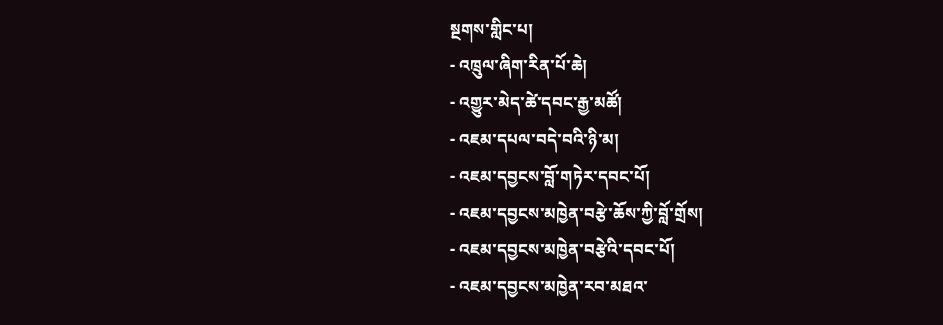སྔགས་གླིང་པ།
- འཁྲུལ་ཞིག་རིན་པོ་ཆེ།
- འགྱུར་མེད་ཚེ་དབང་རྒྱ་མཚོ།
- འཇམ་དཔལ་བདེ་བའི་ཉི་མ།
- འཇམ་དབྱངས་བློ་གཏེར་དབང་པོ།
- འཇམ་དབྱངས་མཁྱེན་བརྩེ་ཆོས་ཀྱི་བློ་གྲོས།
- འཇམ་དབྱངས་མཁྱེན་བརྩེའི་དབང་པོ།
- འཇམ་དབྱངས་མཁྱེན་རབ་མཐའ་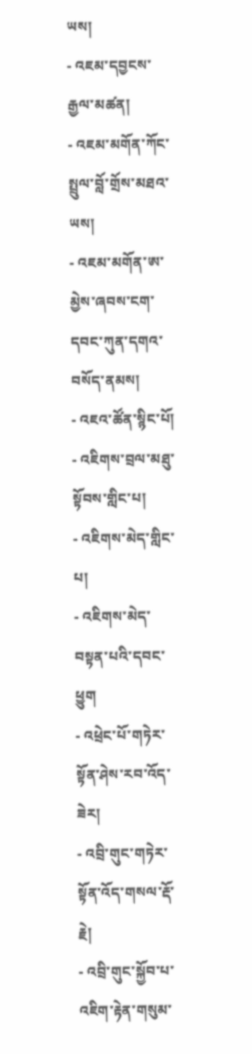ཡས།
- འཇམ་དབྱངས་རྒྱལ་མཚན།
- འཇམ་མགོན་ཀོང་སྤྲུལ་བློ་གྲོས་མཐའ་ཡས།
- འཇམ་མགོན་ཨ་མྱེས་ཞབས་ངག་དབང་ཀུན་དགའ་བསོད་ནམས།
- འཇའ་ཚོན་སྙིང་པོ།
- འཇིགས་བྲལ་མཐུ་སྟོབས་གླིང་པ།
- འཇིགས་མེད་གླིང་པ།
- འཇིགས་མེད་བསྟན་པའི་དབང་ཕྱུག
- འཕྲེང་པོ་གཏེར་སྟོན་ཤེས་རབ་འོད་ཟེར།
- འབྲི་གུང་གཏེར་སྟོན་འོད་གསལ་རྡོ་རྗེ།
- འབྲི་གུང་སྐྱོབ་པ་འཇིག་རྟེན་གསུམ་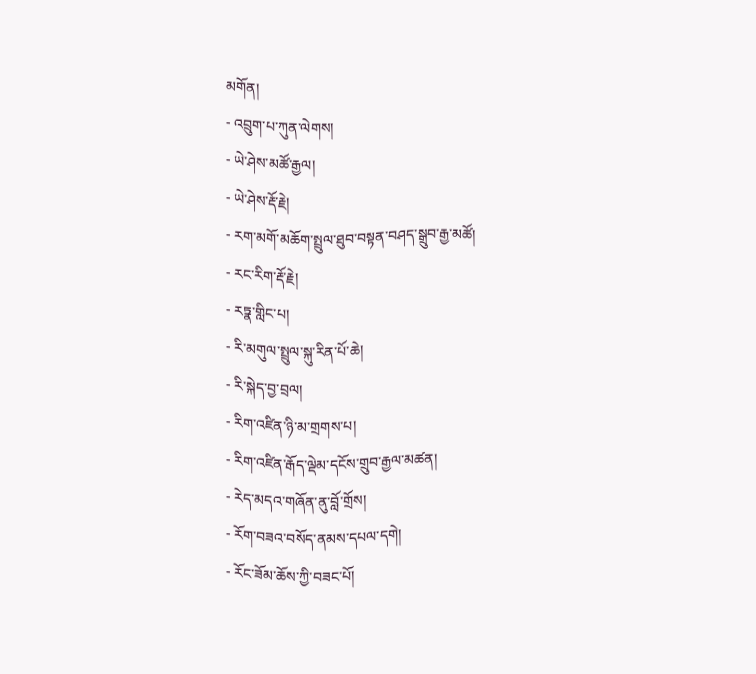མགོན།
- འབྲུག་པ་ཀུན་ལེགས།
- ཡེ་ཤེས་མཚོ་རྒྱལ།
- ཡེ་ཤེས་རྡོ་རྗེ།
- རག་མགོ་མཆོག་སྤྲུལ་ཐུབ་བསྟན་བཤད་སྒྲུབ་རྒྱ་མཚོ།
- རང་རིག་རྡོ་རྗེ།
- རཏྣ་གླིང་པ།
- རི་མགུལ་སྤྲུལ་སྐུ་རིན་པོ་ཆེ།
- རི་སྐེད་བྱ་བྲལ།
- རིག་འཛིན་ཉི་མ་གྲགས་པ།
- རིག་འཛིན་རྒོད་ལྡེམ་དངོས་གྲུབ་རྒྱལ་མཚན།
- རེད་མདའ་གཞོན་ནུ་བློ་གྲོས།
- རོག་བཟའ་བསོད་ནམས་དཔལ་དགེ།
- རོང་ཟོམ་ཆོས་ཀྱི་བཟང་པོ།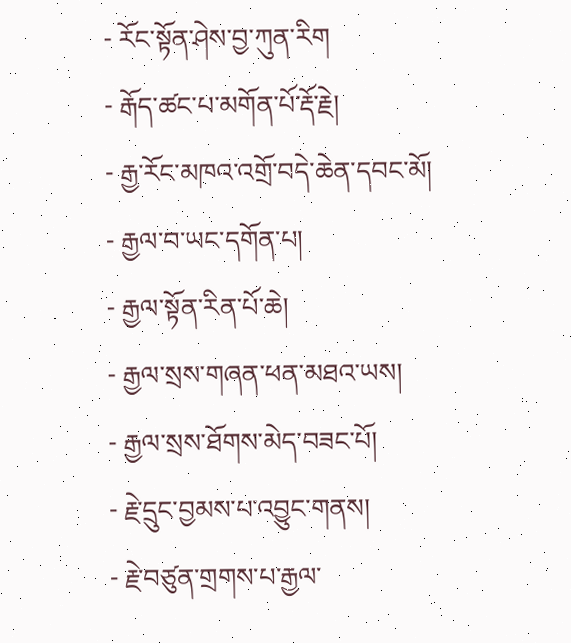- རོང་སྟོན་ཤེས་བྱ་ཀུན་རིག
- རྒོད་ཚང་པ་མགོན་པོ་རྡོ་རྗེ།
- རྒྱ་རོང་མཁའ་འགྲོ་བདེ་ཆེན་དབང་མོ།
- རྒྱལ་བ་ཡང་དགོན་པ།
- རྒྱལ་སྟོན་རིན་པོ་ཆེ།
- རྒྱལ་སྲས་གཞན་ཕན་མཐའ་ཡས།
- རྒྱལ་སྲས་ཐོགས་མེད་བཟང་པོ།
- རྗེ་དྲུང་བྱམས་པ་འབྱུང་གནས།
- རྗེ་བཙུན་གྲགས་པ་རྒྱལ་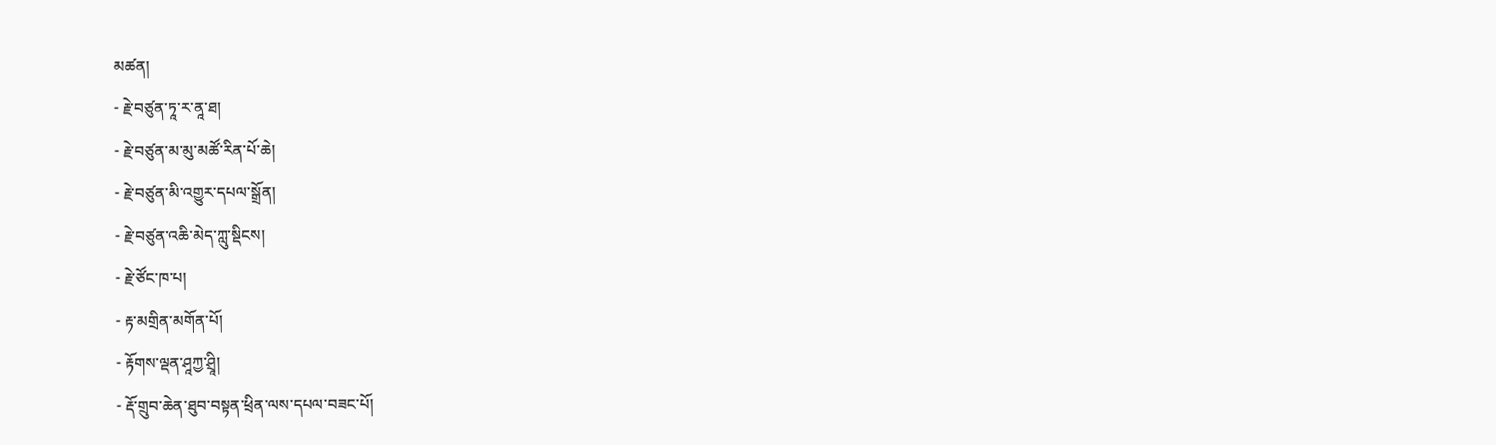མཚན།
- རྗེ་བཙུན་ཏཱ་ར་ནཱ་ཐ།
- རྗེ་བཙུན་མ་མུ་མཚོ་རིན་པོ་ཆེ།
- རྗེ་བཙུན་མི་འགྱུར་དཔལ་སྒྲོན།
- རྗེ་བཙུན་འཆི་མེད་ཀླུ་སྡིངས།
- རྗེ་ཙོང་ཁ་པ།
- རྟ་མགྲིན་མགོན་པོ།
- རྟོགས་ལྡན་ཤཱཀྱ་ཤྲཱི།
- རྡོ་གྲུབ་ཆེན་ཐུབ་བསྟན་ཕྲིན་ལས་དཔལ་བཟང་པོ།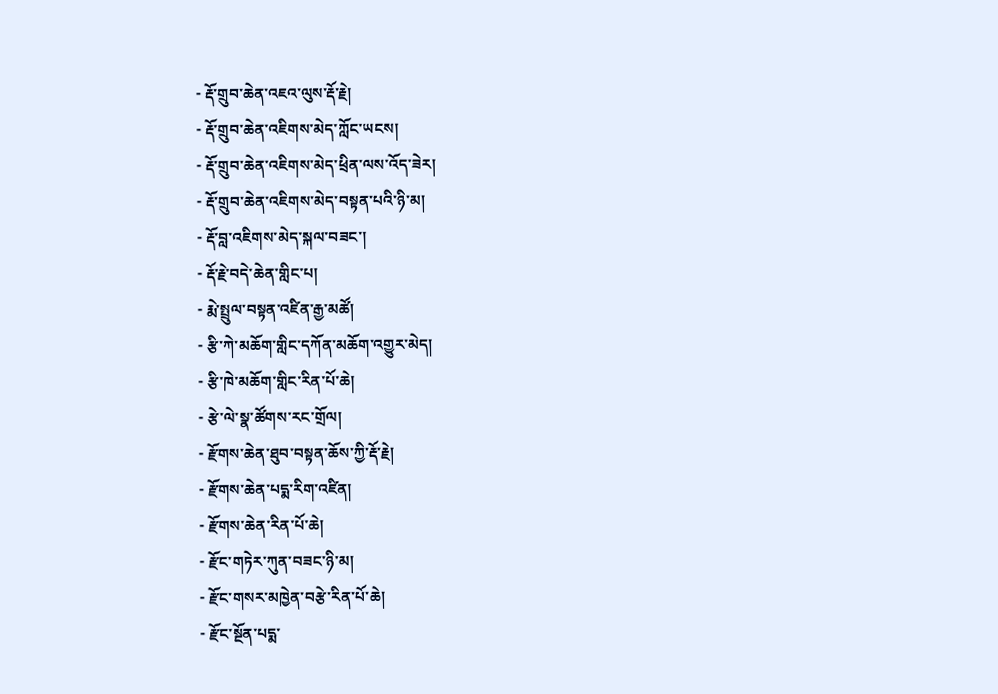- རྡོ་གྲུབ་ཆེན་འཇའ་ལུས་རྡོ་རྗེ།
- རྡོ་གྲུབ་ཆེན་འཇིགས་མེད་ཀློང་ཡངས།
- རྡོ་གྲུབ་ཆེན་འཇིགས་མེད་ཕྲིན་ལས་འོད་ཟེར།
- རྡོ་གྲུབ་ཆེན་འཇིགས་མེད་བསྟན་པའི་ཉི་མ།
- རྡོ་བླ་འཇིགས་མེད་སྐལ་བཟང་།
- རྡོ་རྗེ་བདེ་ཆེན་གླིང་པ།
- རྨེ་སྤྲུལ་བསྟན་འཛིན་རྒྱ་མཚོ།
- རྩི་ཀེ་མཆོག་གླིང་དཀོན་མཆོག་འགྱུར་མེད།
- རྩི་ཁེ་མཆོག་གླིང་རིན་པོ་ཆེ།
- རྩེ་ལེ་སྣ་ཚོགས་རང་གྲོལ།
- རྫོགས་ཆེན་ཐུབ་བསྟན་ཆོས་ཀྱི་རྡོ་རྗེ།
- རྫོགས་ཆེན་པདྨ་རིག་འཛིན།
- རྫོགས་ཆེན་རིན་པོ་ཆེ།
- རྫོང་གཏེར་ཀུན་བཟང་ཉི་མ།
- རྫོང་གསར་མཁྱེན་བརྩེ་རིན་པོ་ཆེ།
- རྫོང་སྔོན་པདྨ་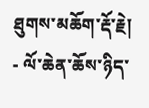ཐུགས་མཆོག་རྡོ་རྗེ།
- ལོ་ཆེན་ཆོས་ཉིད་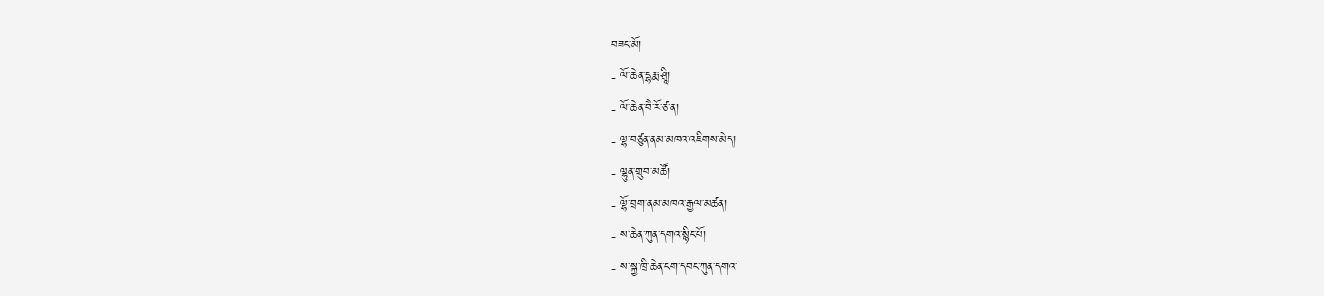བཟང་མོ།
- ལོ་ཆེན་དྷརྨ་ཤྲཱི།
- ལོ་ཆེན་བཻ་རོ་ཙ་ན།
- ལྷ་བཙུན་ནམ་མཁའ་འཇིགས་མེད།
- ལྷུན་གྲུབ་མཚོ།
- ལྷོ་བྲག་ནམ་མཁའ་རྒྱལ་མཚན།
- ས་ཆེན་ཀུན་དགའ་སྙིང་པོ།
- ས་སྐྱ་ཁྲི་ཆེན་ངག་དབང་ཀུན་དགའ་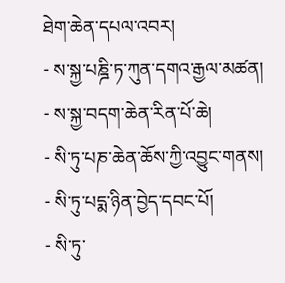ཐེག་ཆེན་དཔལ་འབར།
- ས་སྐྱ་པཎྜི་ཏ་ཀུན་དགའ་རྒྱལ་མཚན།
- ས་སྐྱ་བདག་ཆེན་རིན་པོ་ཆེ།
- སི་ཏུ་པཎ་ཆེན་ཆོས་ཀྱི་འབྱུང་གནས།
- སི་ཏུ་པདྨ་ཉིན་བྱེད་དབང་པོ།
- སི་ཏུ་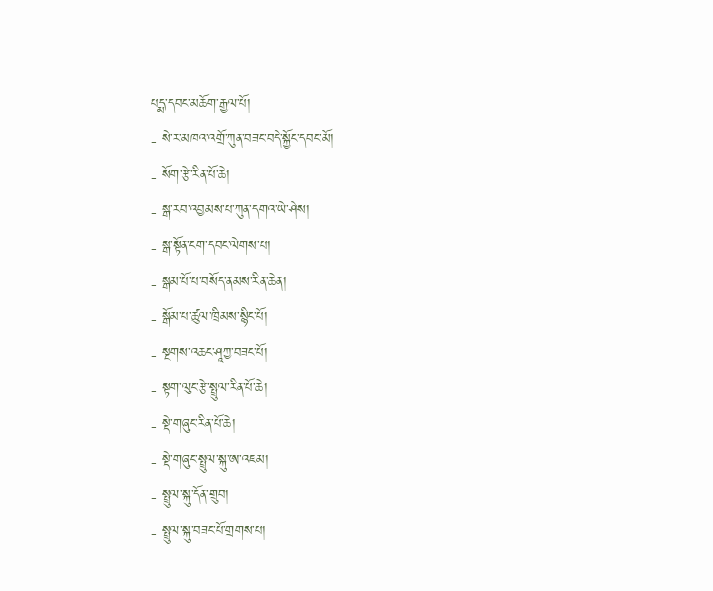པདྨ་དབང་མཆོག་རྒྱལ་པོ།
- སེ་ར་མཁའ་འགྲོ་ཀུན་བཟང་བདེ་སྐྱོང་དབང་མོ།
- སོག་རྩེ་རིན་པོ་ཆེ།
- སྒ་རབ་འབྱམས་པ་ཀུན་དགའ་ཡེ་ཤེས།
- སྒ་སྟོན་ངག་དབང་ལེགས་པ།
- སྒམ་པོ་པ་བསོད་ནམས་རིན་ཆེན།
- སྒོམ་པ་ཚུལ་ཁྲིམས་སྙིང་པོ།
- སྔགས་འཆང་ཤཱཀྱ་བཟང་པོ།
- སྟག་ལུང་རྩེ་སྤྲུལ་རིན་པོ་ཆེ།
- སྡེ་གཞུང་རིན་པོ་ཆེ།
- སྡེ་གཞུང་སྤྲུལ་སྐུ་ཨ་འཇམ།
- སྤྲུལ་སྐུ་དོན་གྲུབ།
- སྤྲུལ་སྐུ་བཟང་པོ་གྲགས་པ།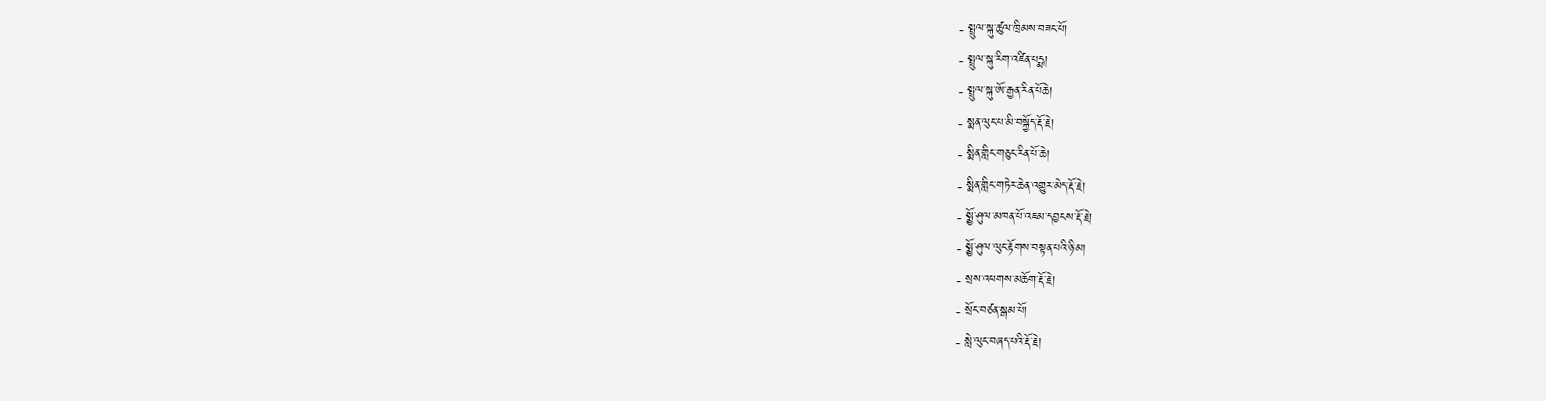- སྤྲུལ་སྐུ་ཚུལ་ཁྲིམས་བཟང་པོ།
- སྤྲུལ་སྐུ་རིག་འཛིན་པདྨ།
- སྤྲུལ་སྐུ་ཨོ་རྒྱན་རིན་པོཆེ།
- སྨན་ལུང་པ་མི་བསྐྱོད་རྡོ་རྗེ།
- སྨིན་གླིང་གཅུང་རིན་པོ་ཆེ།
- སྨིན་གླིང་གཏེར་ཆེན་འགྱུར་མེད་རྡོ་རྗེ།
- སྨྱོ་ཤུལ་མཁན་པོ་འཇམ་དབྱངས་རྡོ་རྗེ།
- སྨྱོ་ཤུལ་ལུང་རྟོགས་བསྟན་པའི་ཉི་མ།
- སྲས་འཕགས་མཆོག་རྡོ་རྗེ།
- སྲོང་བཙན་སྒམ་པོ།
- སླེ་ལུང་བཞད་པའི་རྡོ་རྗེ།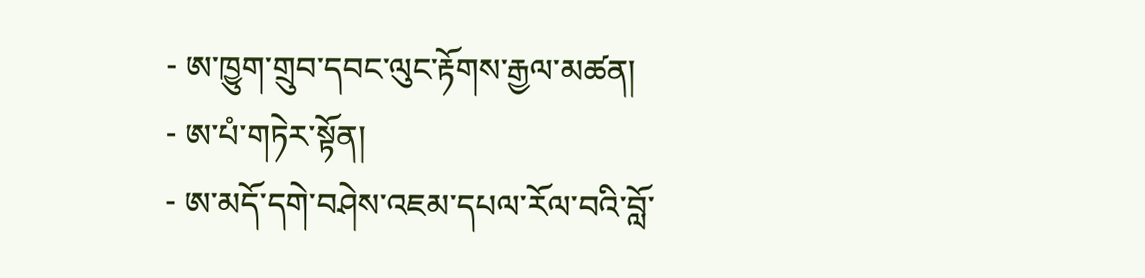- ཨ་ཁྱུག་གྲུབ་དབང་ལུང་རྟོགས་རྒྱལ་མཚན།
- ཨ་པཾ་གཏེར་སྟོན།
- ཨ་མདོ་དགེ་བཤེས་འཇམ་དཔལ་རོལ་བའི་བློ་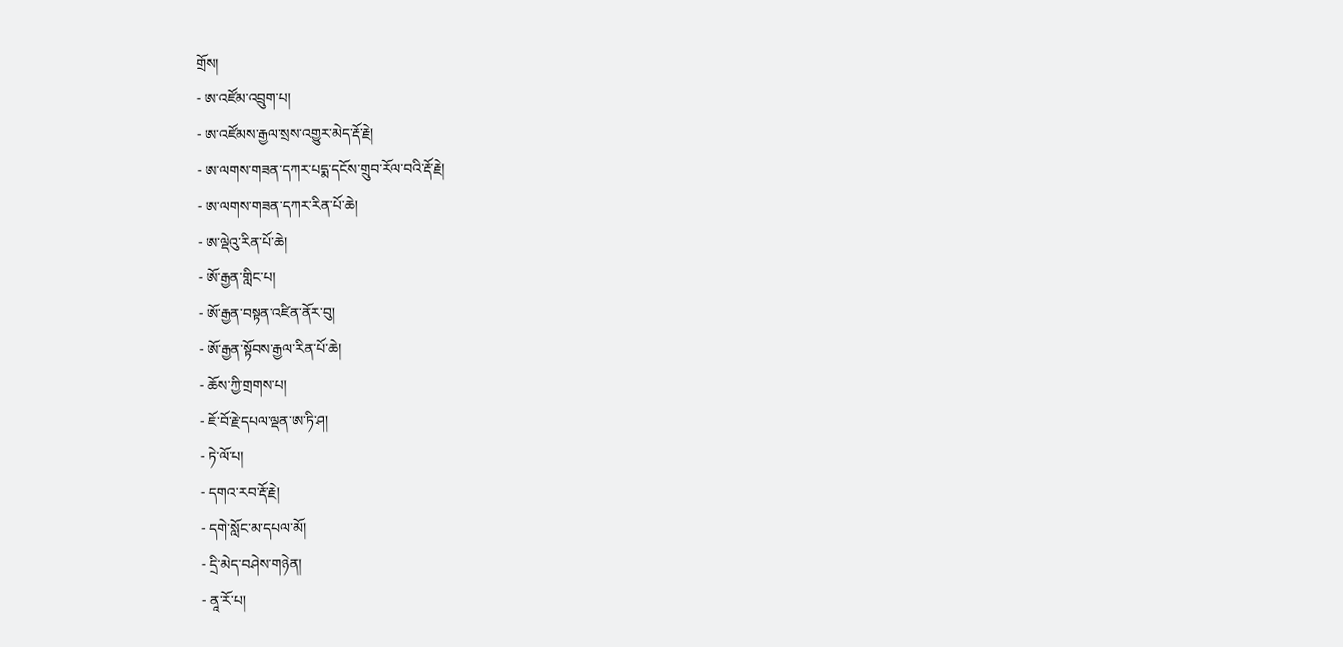གྲོས།
- ཨ་འཛོམ་འབྲུག་པ།
- ཨ་འཛོམས་རྒྱལ་སྲས་འགྱུར་མེད་རྡོ་རྗེ།
- ཨ་ལགས་གཟན་དཀར་པདྨ་དངོས་གྲུབ་རོལ་བའི་རྡོ་རྗེ།
- ཨ་ལགས་གཟན་དཀར་རིན་པོ་ཆེ།
- ཨ་ལྡེའུ་རིན་པོ་ཆེ།
- ཨོ་རྒྱན་གླིང་པ།
- ཨོ་རྒྱན་བསྟན་འཛིན་ནོར་བུ།
- ཨོ་རྒྱན་སྟོབས་རྒྱལ་རིན་པོ་ཆེ།
- ཆོས་ཀྱི་གྲགས་པ།
- ཇོ་བོ་རྗེ་དཔལ་ལྡན་ཨ་ཏི་ཤ།
- ཏེ་ལོ་པ།
- དགའ་རབ་རྡོ་རྗེ།
- དགེ་སློང་མ་དཔལ་མོ།
- དྲི་མེད་བཤེས་གཉེན།
- ནཱ་རོ་པ།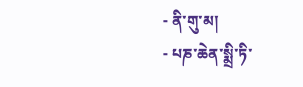- ནི་གུ་མ།
- པཎ་ཆེན་སྨྲི་ཏི་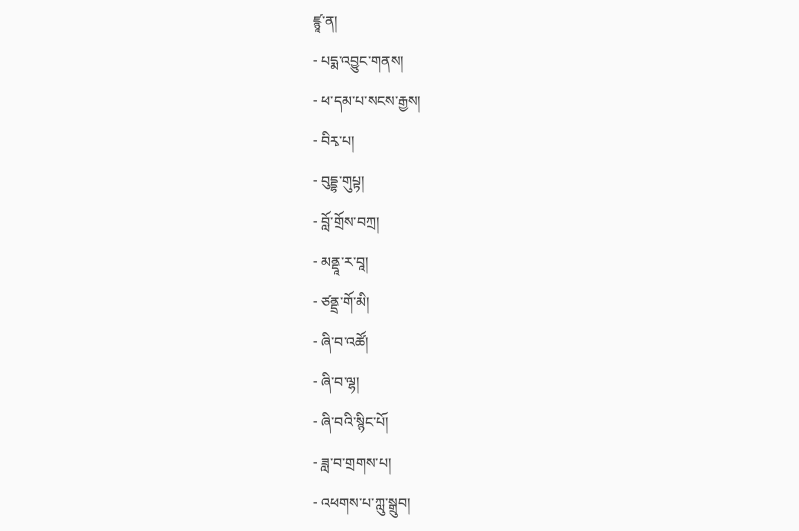ཛྙཱ་ན།
- པདྨ་འབྱུང་གནས།
- ཕ་དམ་པ་སངས་རྒྱས།
- བིརྭ་པ།
- བུདྡྷ་གུཔྟ།
- བློ་གྲོས་བཀྲ།
- མནྡཱ་ར་བཱ།
- ཙནྡྲ་གོ་མི།
- ཞི་བ་འཚོ།
- ཞི་བ་ལྷ།
- ཞི་བའི་སྙིང་པོ།
- ཟླ་བ་གྲགས་པ།
- འཕགས་པ་ཀླུ་སྒྲུབ།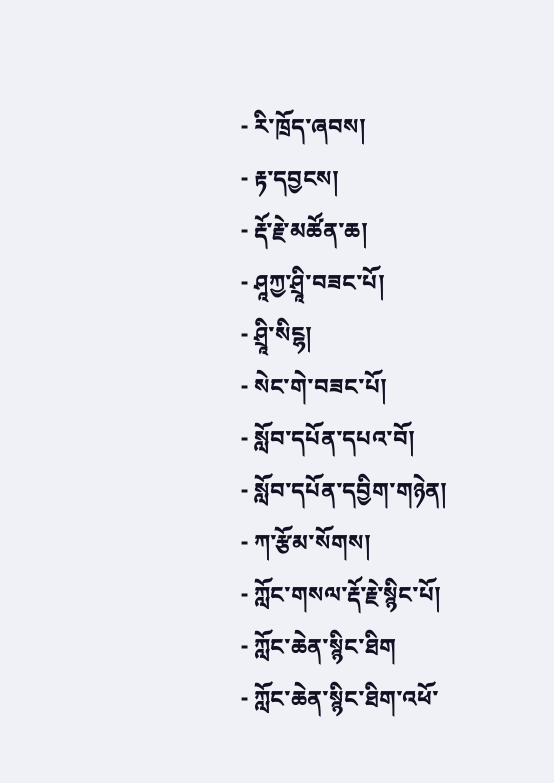- རི་ཁྲོད་ཞབས།
- རྟ་དབྱངས།
- རྡོ་རྗེ་མཚོན་ཆ།
- ཤཱཀྱ་ཤྲཱི་བཟང་པོ།
- ཤྲཱི་སིངྷ།
- སེང་གེ་བཟང་པོ།
- སློབ་དཔོན་དཔའ་བོ།
- སློབ་དཔོན་དབྱིག་གཉེན།
- ཀ་རྩོམ་སོགས།
- ཀློང་གསལ་རྡོ་རྗེ་སྙིང་པོ།
- ཀློང་ཆེན་སྙིང་ཐིག
- ཀློང་ཆེན་སྙིང་ཐིག་འཕོ་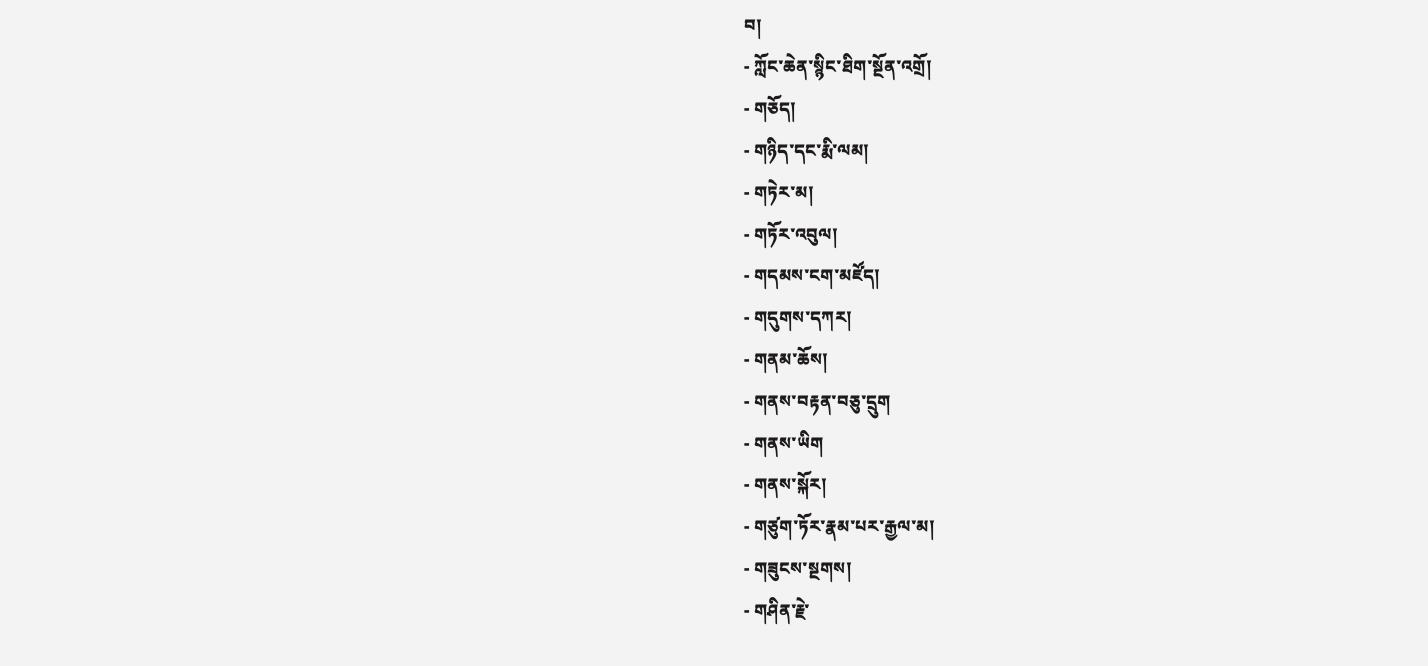བ།
- ཀློང་ཆེན་སྙིང་ཐིག་སྔོན་འགྲོ།
- གཅོད།
- གཉིད་དང་རྨི་ལམ།
- གཏེར་མ།
- གཏོར་འབུལ།
- གདམས་ངག་མཛོད།
- གདུགས་དཀར།
- གནམ་ཆོས།
- གནས་བརྟན་བཅུ་དྲུག
- གནས་ཡིག
- གནས་སྐོར།
- གཙུག་ཏོར་རྣམ་པར་རྒྱལ་མ།
- གཟུངས་སྔགས།
- གཤིན་རྗེ་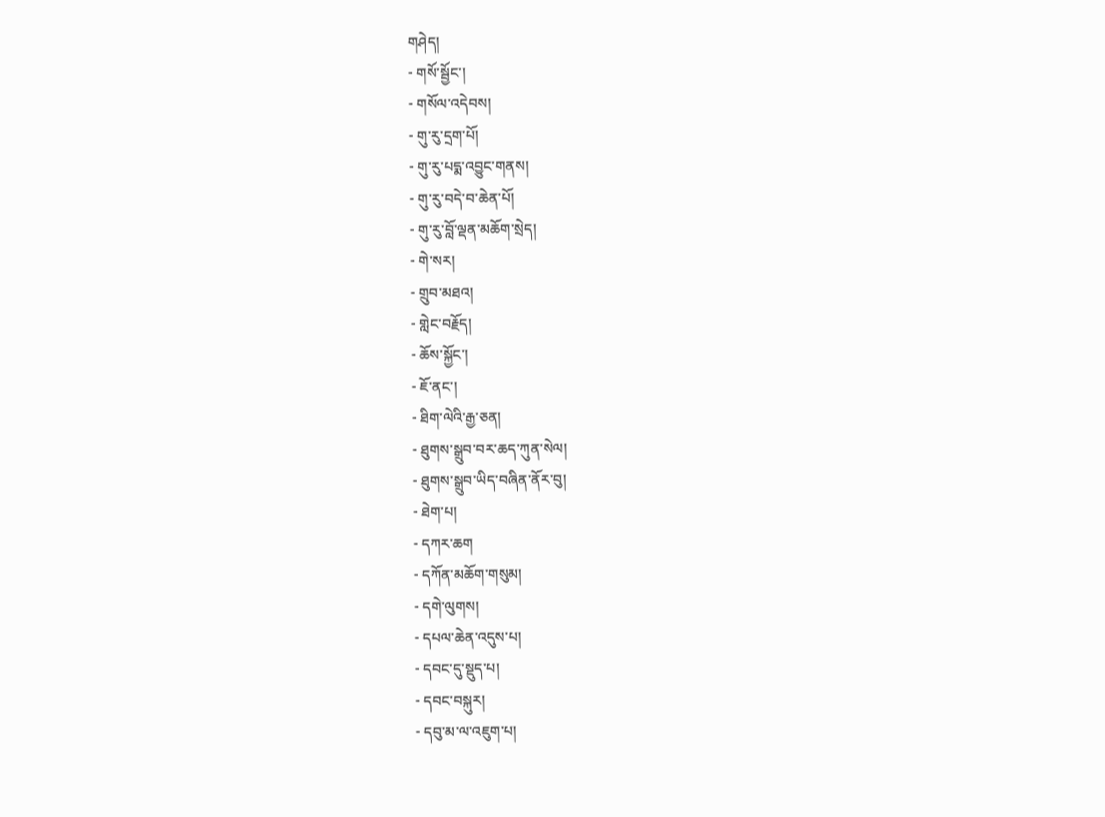གཤེད།
- གསོ་སྦྱོང་།
- གསོལ་འདེབས།
- གུ་རུ་དྲག་པོ།
- གུ་རུ་པདྨ་འབྱུང་གནས།
- གུ་རུ་བདེ་བ་ཆེན་པོ།
- གུ་རུ་བློ་ལྡན་མཆོག་སྲེད།
- གེ་སར།
- གྲུབ་མཐའ།
- གླེང་བརྗོད།
- ཆོས་སྐྱོང་།
- ཇོ་ནང་།
- ཐིག་ལེའི་རྒྱ་ཅན།
- ཐུགས་སྒྲུབ་བར་ཆད་ཀུན་སེལ།
- ཐུགས་སྒྲུབ་ཡིད་བཞིན་ནོར་བུ།
- ཐེག་པ།
- དཀར་ཆག
- དཀོན་མཆོག་གསུམ།
- དགེ་ལུགས།
- དཔལ་ཆེན་འདུས་པ།
- དབང་དུ་སྡུད་པ།
- དབང་བསྐུར།
- དབུ་མ་ལ་འཇུག་པ།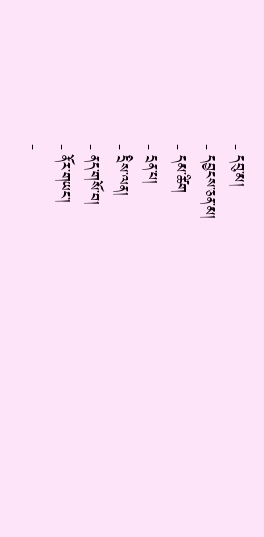- དབུ་མ།
- དབྱངས་ཅན་མ།
- དམ་ཚིག
- དྲན་པ།
- དྲིས་ལན།
- ནད་གསོ་བ།
- ནོར་གཡང་།
-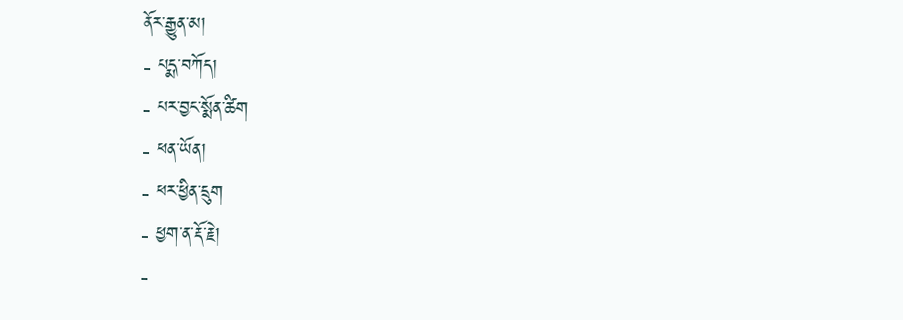ནོར་རྒྱུན་མ།
- པདྨ་བཀོད།
- པར་བྱང་སྨོན་ཚིག
- ཕན་ཡོན།
- ཕར་ཕྱིན་དྲུག
- ཕྱག་ན་རྡོ་རྗེ།
-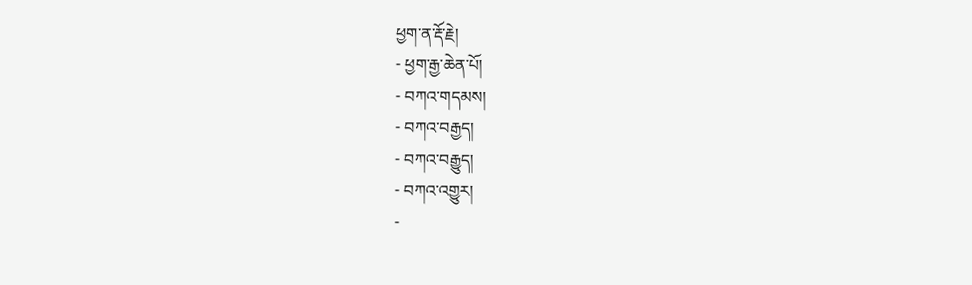ཕྱག་ན་རྡོ་རྗེ།
- ཕྱག་རྒྱ་ཆེན་པོ།
- བཀའ་གདམས།
- བཀའ་བརྒྱད།
- བཀའ་བརྒྱུད།
- བཀའ་འགྱུར།
-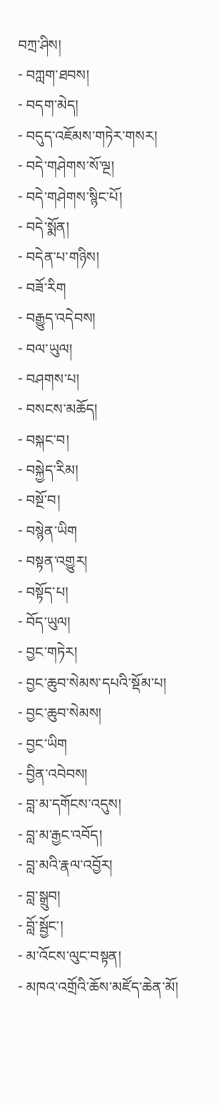བཀྲ་ཤིས།
- བཀླག་ཐབས།
- བདག་མེད།
- བདུད་འཇོམས་གཏེར་གསར།
- བདེ་གཤེགས་སོ་ལྔ།
- བདེ་གཤེགས་སྙིང་པོ།
- བདེ་སྨོན།
- བདེན་པ་གཉིས།
- བཟོ་རིག
- བརྒྱུད་འདེབས།
- བལ་ཡུལ།
- བཤགས་པ།
- བསངས་མཆོད།
- བསྐང་བ།
- བསྐྱེད་རིམ།
- བསྔོ་བ།
- བསྙེན་ཡིག
- བསྟན་འགྱུར།
- བསྟོད་པ།
- བོད་ཡུལ།
- བྱང་གཏེར།
- བྱང་ཆུབ་སེམས་དཔའི་སྡོམ་པ།
- བྱང་ཆུབ་སེམས།
- བྱང་ཡིག
- བྱིན་འབེབས།
- བླ་མ་དགོངས་འདུས།
- བླ་མ་རྒྱང་འབོད།
- བླ་མའི་རྣལ་འབྱོར།
- བླ་སྒྲུབ།
- བློ་སྦྱོང་།
- མ་འོངས་ལུང་བསྟན།
- མཁའ་འགྲོའི་ཆོས་མཛོད་ཆེན་མོ།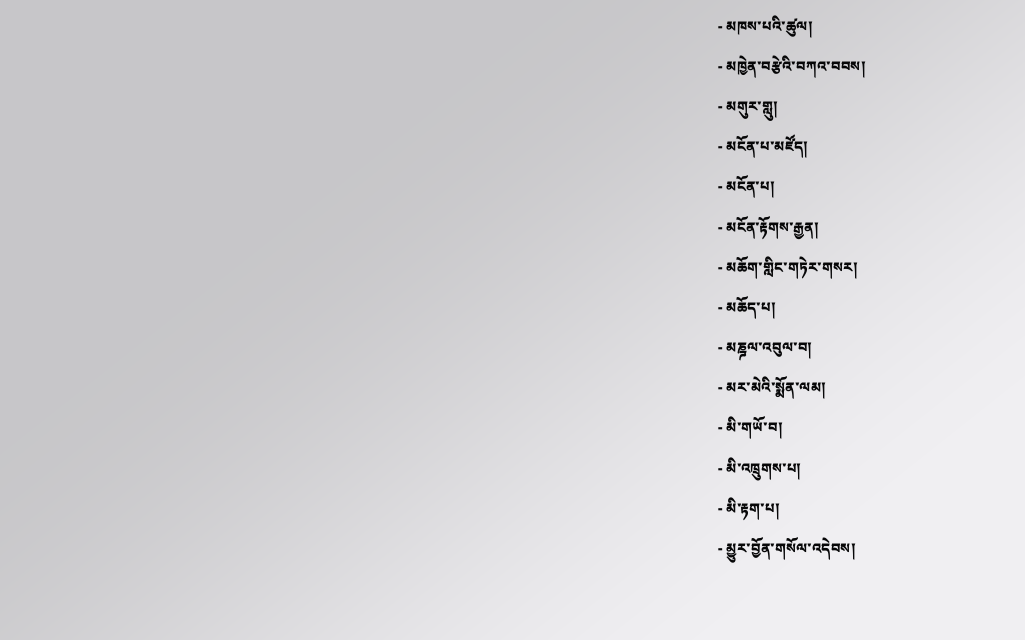- མཁས་པའི་ཚུལ།
- མཁྱེན་བརྩེའི་བཀའ་བབས།
- མགུར་གླུ།
- མངོན་པ་མཛོད།
- མངོན་པ།
- མངོན་རྟོགས་རྒྱན།
- མཆོག་གླིང་གཏེར་གསར།
- མཆོད་པ།
- མཎྜལ་འབུལ་བ།
- མར་མེའི་སྨོན་ལམ།
- མི་གཡོ་བ།
- མི་འཁྲུགས་པ།
- མི་རྟག་པ།
- མྱུར་བྱོན་གསོལ་འདེབས།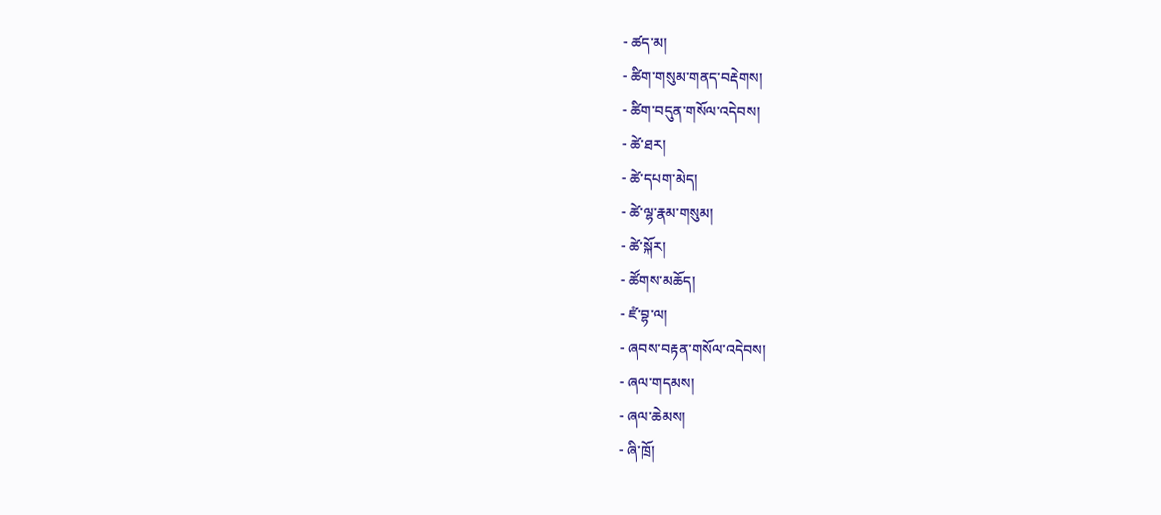- ཚད་མ།
- ཚིག་གསུམ་གནད་བརྡེགས།
- ཚིག་བདུན་གསོལ་འདེབས།
- ཚེ་ཐར།
- ཚེ་དཔག་མེད།
- ཚེ་ལྷ་རྣམ་གསུམ།
- ཚེ་སྐོར།
- ཚོགས་མཆོད།
- ཛཾ་བྷ་ལ།
- ཞབས་བརྟན་གསོལ་འདེབས།
- ཞལ་གདམས།
- ཞལ་ཆེམས།
- ཞི་ཁྲོ།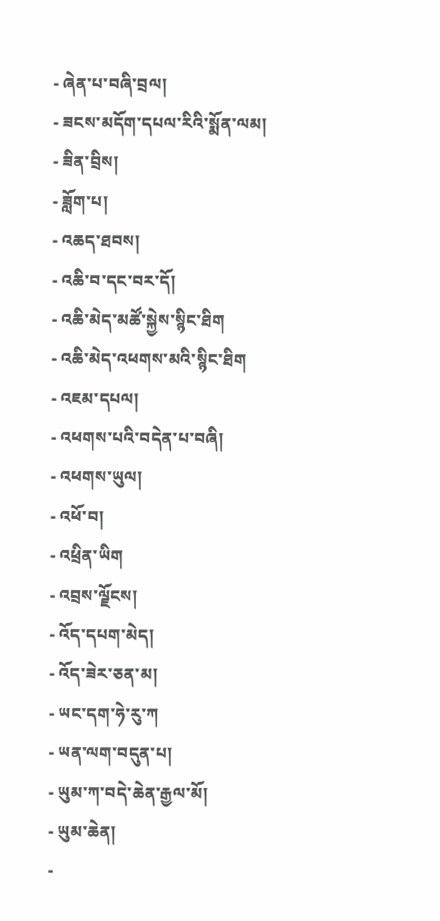- ཞེན་པ་བཞི་བྲལ།
- ཟངས་མདོག་དཔལ་རིའི་སྨོན་ལམ།
- ཟིན་བྲིས།
- ཟློག་པ།
- འཆད་ཐབས།
- འཆི་བ་དང་བར་དོ།
- འཆི་མེད་མཚོ་སྐྱེས་སྙིང་ཐིག
- འཆི་མེད་འཕགས་མའི་སྙིང་ཐིག
- འཇམ་དཔལ།
- འཕགས་པའི་བདེན་པ་བཞི།
- འཕགས་ཡུལ།
- འཕོ་བ།
- འཕྲིན་ཡིག
- འབྲས་ལྗོངས།
- འོད་དཔག་མེད།
- འོད་ཟེར་ཅན་མ།
- ཡང་དག་ཧེ་རུ་ཀ
- ཡན་ལག་བདུན་པ།
- ཡུམ་ཀ་བདེ་ཆེན་རྒྱལ་མོ།
- ཡུམ་ཆེན།
-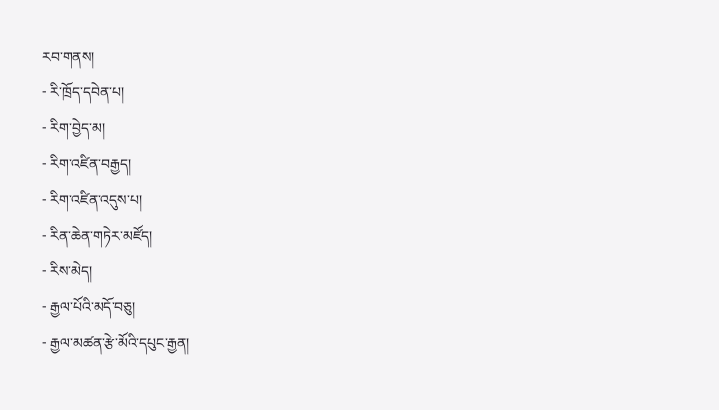རབ་གནས།
- རི་ཁྲོད་དབེན་པ།
- རིག་བྱེད་མ།
- རིག་འཛིན་བརྒྱད།
- རིག་འཛིན་འདུས་པ།
- རིན་ཆེན་གཏེར་མཛོད།
- རིས་མེད།
- རྒྱལ་པོའི་མདོ་བཅུ།
- རྒྱལ་མཚན་རྩེ་མོའི་དཔུང་རྒྱན།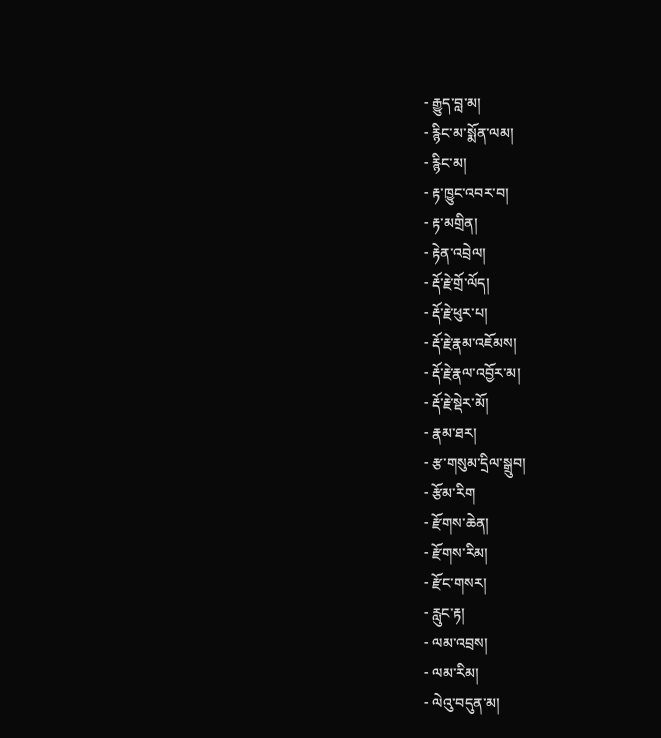- རྒྱུད་བླ་མ།
- རྙིང་མ་སྨོན་ལམ།
- རྙིང་མ།
- རྟ་ཁྱུང་འབར་བ།
- རྟ་མགྲིན།
- རྟེན་འབྲེལ།
- རྡོ་རྗེ་གྲོ་ལོད།
- རྡོ་རྗེ་ཕུར་པ།
- རྡོ་རྗེ་རྣམ་འཇོམས།
- རྡོ་རྗེ་རྣལ་འབྱོར་མ།
- རྡོ་རྗེ་སྡེར་མོ།
- རྣམ་ཐར།
- རྩ་གསུམ་དྲིལ་སྒྲུབ།
- རྩོམ་རིག
- རྫོགས་ཆེན།
- རྫོགས་རིམ།
- རྫོང་གསར།
- རླུང་རྟ།
- ལམ་འབྲས།
- ལམ་རིམ།
- ལེའུ་བདུན་མ།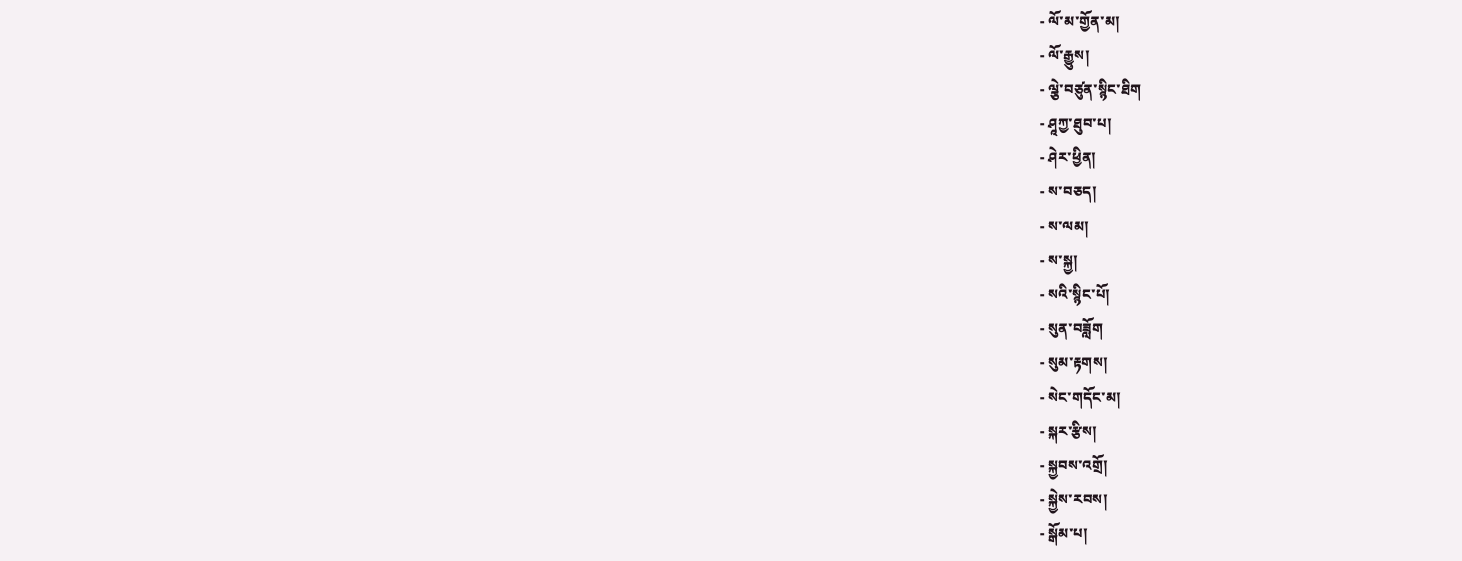- ལོ་མ་གྱོན་མ།
- ལོ་རྒྱུས།
- ལྕེ་བཙུན་སྙིང་ཐིག
- ཤཱཀྱ་ཐུབ་པ།
- ཤེར་ཕྱིན།
- ས་བཅད།
- ས་ལམ།
- ས་སྐྱ།
- སའི་སྙིང་པོ།
- སུན་བཟློག
- སུམ་རྟགས།
- སེང་གདོང་མ།
- སྐར་རྩིས།
- སྐྱབས་འགྲོ།
- སྐྱེས་རབས།
- སྒོམ་པ།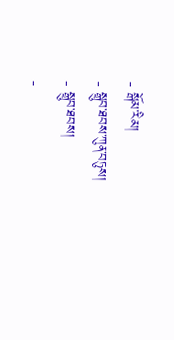- སྒོམ་རིམ།
- སྒྲུབ་ཐབས་ཀུན་བཏུས།
- སྒྲུབ་ཐབས།
-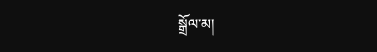སྒྲོལ་མ།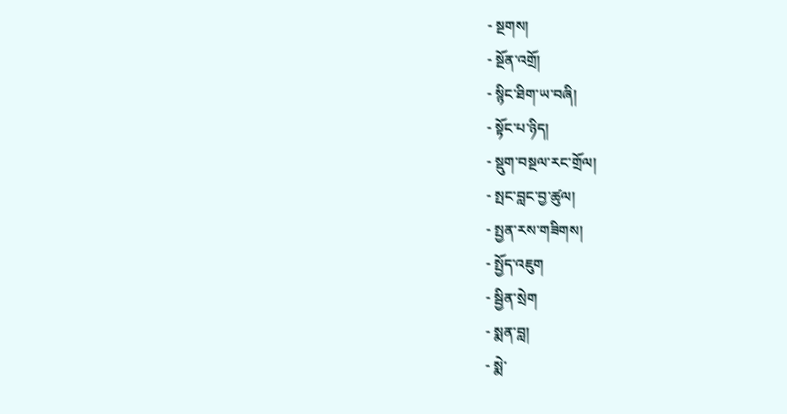- སྔགས།
- སྔོན་འགྲོ།
- སྙིང་ཐིག་ཡ་བཞི།
- སྟོང་པ་ཉིད།
- སྡུག་བསྔལ་རང་གྲོལ།
- སྤང་བླང་བྱ་ཚུལ།
- སྤྱན་རས་གཟིགས།
- སྤྱོད་འཇུག
- སྦྱིན་སྲེག
- སྨན་བླ།
- སྨེ་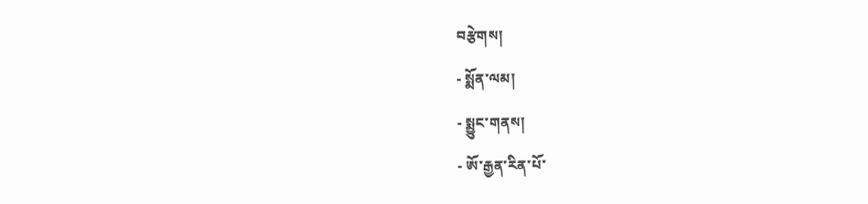བརྩེགས།
- སྨོན་ལམ།
- སྨྱུང་གནས།
- ཨོ་རྒྱན་རིན་པོ་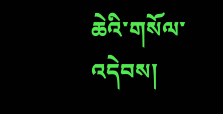ཆེའི་གསོལ་འདེབས།